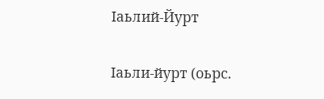Ӏаьлий-Йурт

Iаьли-йурт (оьрс.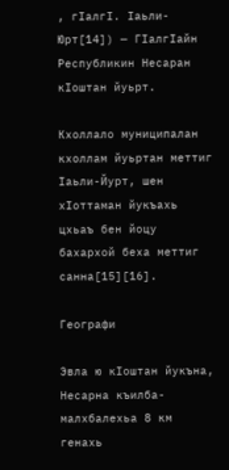, гӀалгӀ. Iаьли-Юрт[14]) — ГӀалгӀайн Республикин Несаран кӀоштан йуьрт.

Кхоллало муниципалан кхоллам йуьртан меттиг Ӏаьли-Йурт, шен хӀоттаман йукъахь цхьаъ бен йоцу бахархой беха меттиг санна[15][16].

Географи

Эвла ю кӀоштан йукъна, Несарна къилба-малхбалехьа 8 км генахь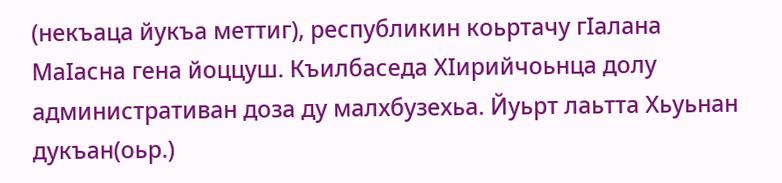(некъаца йукъа меттиг), республикин коьртачу гӀалана МаӀасна гена йоццуш. Къилбаседа ХӀирийчоьнца долу административан доза ду малхбузехьа. Йуьрт лаьтта Хьуьнан дукъан(оьр.)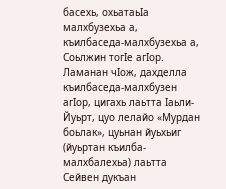басехь, охьатаьӀа малхбузехьа а, къилбаседа-малхбузехьа а, Соьлжин тогӀе агӀор. Ламанан чӀож, дахделла къилбаседа-малхбузен агӀор, цигахь лаьтта Ӏаьли-Йуьрт, цуо лелайо «Мурдан боьлак», цуьнан йуьхьиг (йуьртан къилба-малхбалехьа) лаьтта Сейвен дукъан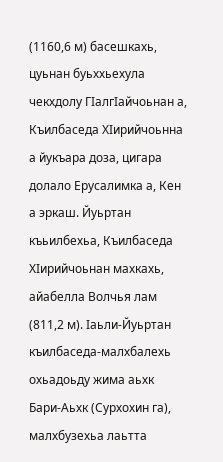(1160,6 м) басешкахь, цуьнан буьххьехула чекхдолу ГӀалгӀайчоьнан а, Къилбаседа ХӀирийчоьнна а йукъара доза, цигара долало Ерусалимка а, Кен а эркаш. Йуьртан къьилбехьа, Къилбаседа ХӀирийчоьнан махкахь, айабелла Волчья лам (811,2 м). Ӏаьли-Йуьртан къилбаседа-малхбалехь охьадоьду жима аьхк Бари-Аьхк (Сурхохин га), малхбузехьа лаьтта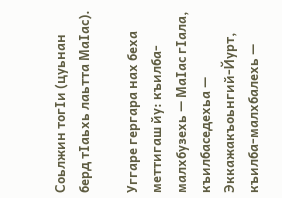Соьлжин тогӀи (цуьнан берд тӀаьхь лаьтта МаӀас).

Уггаре гергара нах беха меттигаш йу: къилба-малхбузехь — МаӀас гӀала, къилбаседехьа — Эккажакъоьнгий-Йурт, къилба-малхбалехь —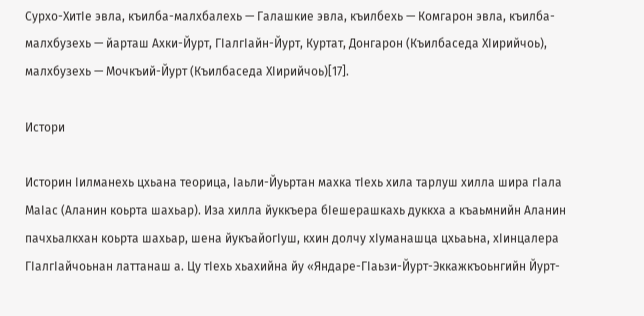Сурхо-ХитӀе эвла, къилба-малхбалехь — Галашкие эвла, къилбехь — Комгарон эвла, къилба-малхбузехь — йарташ Ахки-Йурт, ГӀалгӀайн-Йурт, Куртат, Донгарон (Къилбаседа ХӀирийчоь), малхбузехь — Мочкъий-Йурт (Къилбаседа ХӀирийчоь)[17].

Истори

Историн Ӏилманехь цхьана теорица, Ӏаьли-Йуьртан махка тӀехь хила тарлуш хилла шира гӀала МаӀас (Аланин коьрта шахьар). Иза хилла йуккъера бӀешерашкахь дуккха а къаьмнийн Аланин пачхьалкхан коьрта шахьар, шена йукъайогӀуш, кхин долчу хӀуманашца цхьаьна, хӀинцалера ГӀалгӀайчоьнан латтанаш а. Цу тӀехь хьахийна йу «Яндаре-ГӀаьзи-Йурт-Эккажкъоьнгийн Йурт-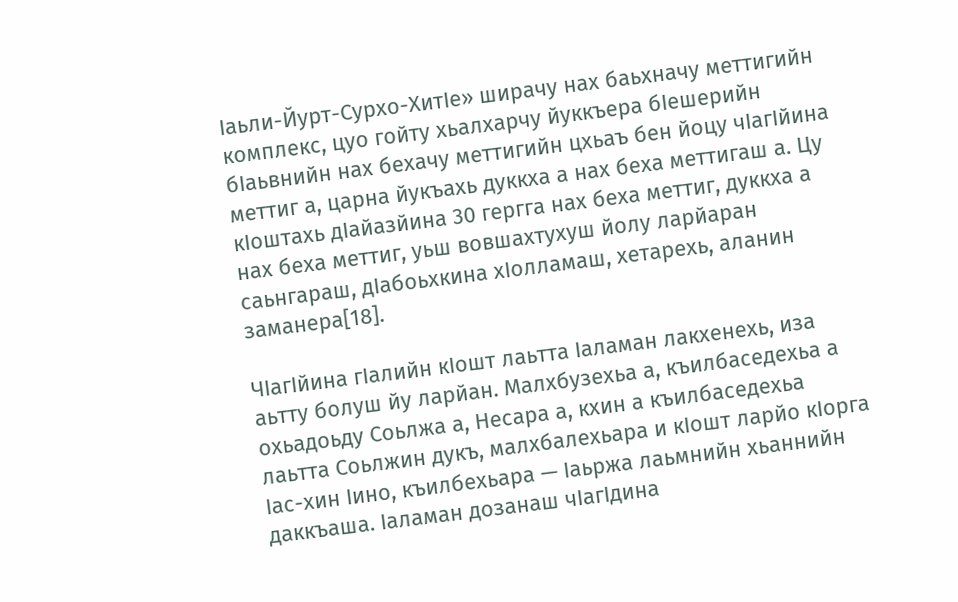Ӏаьли-Йурт-Сурхо-ХитӀе» ширачу нах баьхначу меттигийн комплекс, цуо гойту хьалхарчу йуккъера бӀешерийн бӀаьвнийн нах бехачу меттигийн цхьаъ бен йоцу чӀагӀйина меттиг а, царна йукъахь дуккха а нах беха меттигаш а. Цу кӀоштахь дӀайазйина 30 гергга нах беха меттиг, дуккха а нах беха меттиг, уьш вовшахтухуш йолу ларйаран саьнгараш, дӀабоьхкина хӀолламаш, хетарехь, аланин заманера[18].

ЧӀагӀйина гӀалийн кӀошт лаьтта Ӏаламан лакхенехь, иза аьтту болуш йу ларйан. Малхбузехьа а, къилбаседехьа а охьадоьду Соьлжа а, Несара а, кхин а къилбаседехьа лаьтта Соьлжин дукъ, малхбалехьара и кӀошт ларйо кӀорга Ӏас-хин Ӏино, къилбехьара — Ӏаьржа лаьмнийн хьаннийн даккъаша. Ӏаламан дозанаш чӀагӀдина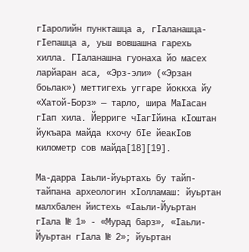гӀаролийн пункташца а, гӀаланашца-гӀепашца а, уьш вовшашна гарехь хилла. ГӀаланашна гуонаха йо масех ларйаран аса, «Эрз-эли» («Эрзан боьлак») меттигехь уггаре йоккха йу «Хатой-Борз» — тарло, шира МаӀасан гӀап хила. Йерриге чӀагӀйина кӀоштан йукъара майда кхочу бӀе йеакӀов километр сов майда[18][19].

Ма-дарра Ӏаьли-йуьртахь бу тайп-тайпана археологин хӀолламаш: йуьртан малхбален йистехь «Ӏаьли-Йуьртан гӀала № 1» - «Мурад барз», «Ӏаьли-Йуьртан гӀала № 2»; йуьртан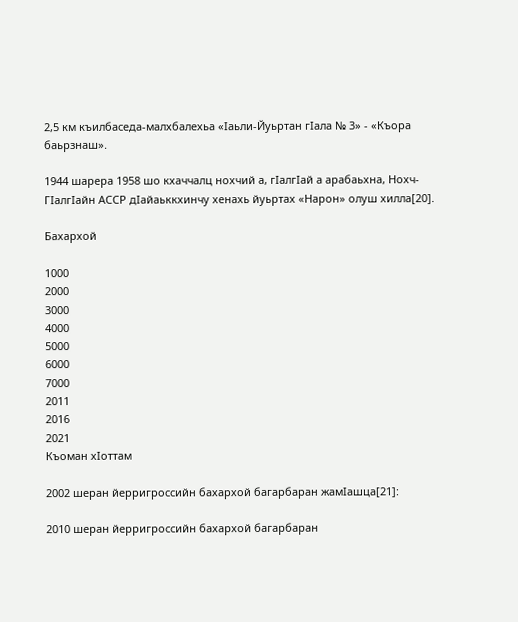2,5 км къилбаседа-малхбалехьа «Ӏаьли-Йуьртан гӀала № 3» - «Къора баьрзнаш».

1944 шарера 1958 шо кхаччалц нохчий а, гӀалгӀай а арабаьхна, Нохч-ГӀалгӀайн АССР дӀайаьккхинчу хенахь йуьртах «Нарон» олуш хилла[20].

Бахархой

1000
2000
3000
4000
5000
6000
7000
2011
2016
2021
Къоман хӀоттам

2002 шеран йерригроссийн бахархой багарбаран жамӀашца[21]:

2010 шеран йерригроссийн бахархой багарбаран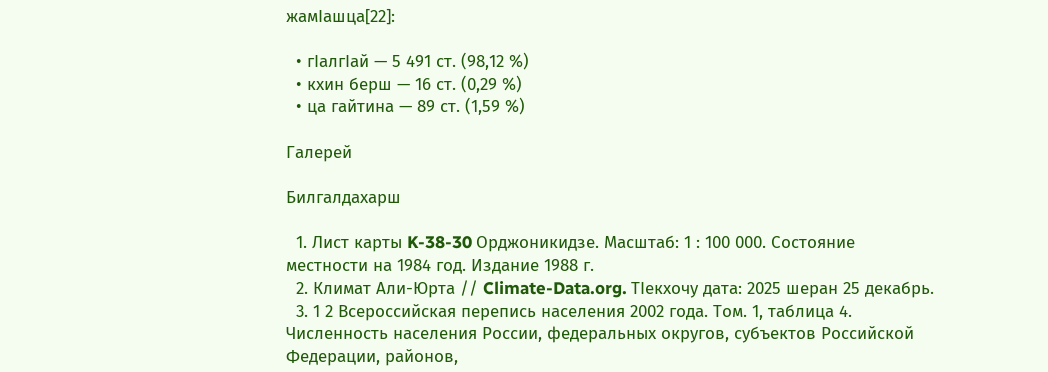жамӀашца[22]:

  • гӀалгӀай — 5 491 ст. (98,12 %)
  • кхин берш — 16 ст. (0,29 %)
  • ца гайтина — 89 ст. (1,59 %)

Галерей

Билгалдахарш

  1. Лист карты K-38-30 Орджоникидзе. Масштаб: 1 : 100 000. Состояние местности на 1984 год. Издание 1988 г.
  2. Климат Али-Юрта // Climate-Data.org. ТӀекхочу дата: 2025 шеран 25 декабрь.
  3. 1 2 Всероссийская перепись населения 2002 года. Том. 1, таблица 4. Численность населения России, федеральных округов, субъектов Российской Федерации, районов,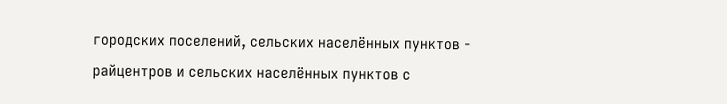городских поселений, сельских населённых пунктов - райцентров и сельских населённых пунктов с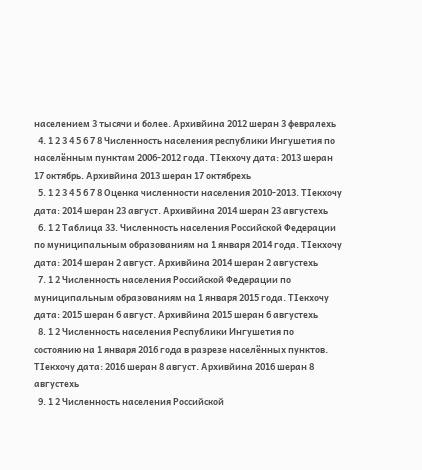населением 3 тысячи и более. Архивйина 2012 шеран 3 февралехь
  4. 1 2 3 4 5 6 7 8 Численность населения республики Ингушетия по населённым пунктам 2006-2012 года. ТӀекхочу дата: 2013 шеран 17 октябрь. Архивйина 2013 шеран 17 октябрехь
  5. 1 2 3 4 5 6 7 8 Оценка численности населения 2010-2013. ТӀекхочу дата: 2014 шеран 23 август. Архивйина 2014 шеран 23 августехь
  6. 1 2 Таблица 33. Численность населения Российской Федерации по муниципальным образованиям на 1 января 2014 года. ТӀекхочу дата: 2014 шеран 2 август. Архивйина 2014 шеран 2 августехь
  7. 1 2 Численность населения Российской Федерации по муниципальным образованиям на 1 января 2015 года. ТӀекхочу дата: 2015 шеран 6 август. Архивйина 2015 шеран 6 августехь
  8. 1 2 Численность населения Республики Ингушетия по состоянию на 1 января 2016 года в разрезе населённых пунктов. ТӀекхочу дата: 2016 шеран 8 август. Архивйина 2016 шеран 8 августехь
  9. 1 2 Численность населения Российской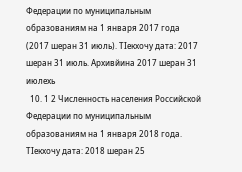Федерации по муниципальным образованиям на 1 января 2017 года (2017 шеран 31 июль). ТӀекхочу дата: 2017 шеран 31 июль. Архивйина 2017 шеран 31 июлехь
  10. 1 2 Численность населения Российской Федерации по муниципальным образованиям на 1 января 2018 года. ТӀекхочу дата: 2018 шеран 25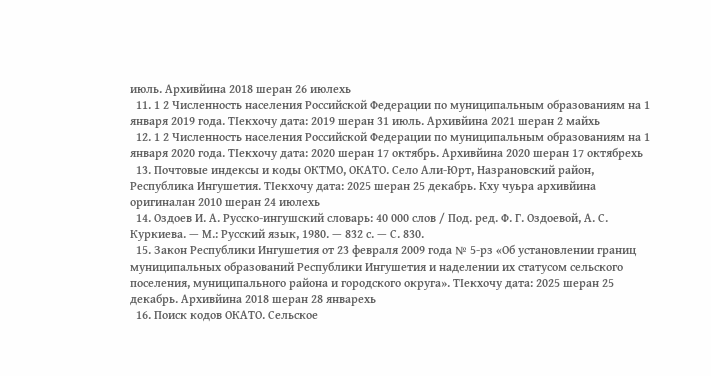июль. Архивйина 2018 шеран 26 июлехь
  11. 1 2 Численность населения Российской Федерации по муниципальным образованиям на 1 января 2019 года. ТӀекхочу дата: 2019 шеран 31 июль. Архивйина 2021 шеран 2 майхь
  12. 1 2 Численность населения Российской Федерации по муниципальным образованиям на 1 января 2020 года. ТӀекхочу дата: 2020 шеран 17 октябрь. Архивйина 2020 шеран 17 октябрехь
  13. Почтовые индексы и коды ОКТМО, ОКАТО. Село Али-Юрт, Назрановский район, Республика Ингушетия. ТӀекхочу дата: 2025 шеран 25 декабрь. Кху чуьра архивйина оригиналан 2010 шеран 24 июлехь
  14. Оздоев И. А. Русско-ингушский словарь: 40 000 слов / Под. ред. Ф. Г. Оздоевой, А. С. Куркиева. — М.: Русский язык, 1980. — 832 с. — С. 830.
  15. Закон Республики Ингушетия от 23 февраля 2009 года № 5-рз «Об установлении границ муниципальных образований Республики Ингушетия и наделении их статусом сельского поселения, муниципального района и городского округа». ТӀекхочу дата: 2025 шеран 25 декабрь. Архивйина 2018 шеран 28 январехь
  16. Поиск кодов ОКАТО. Сельское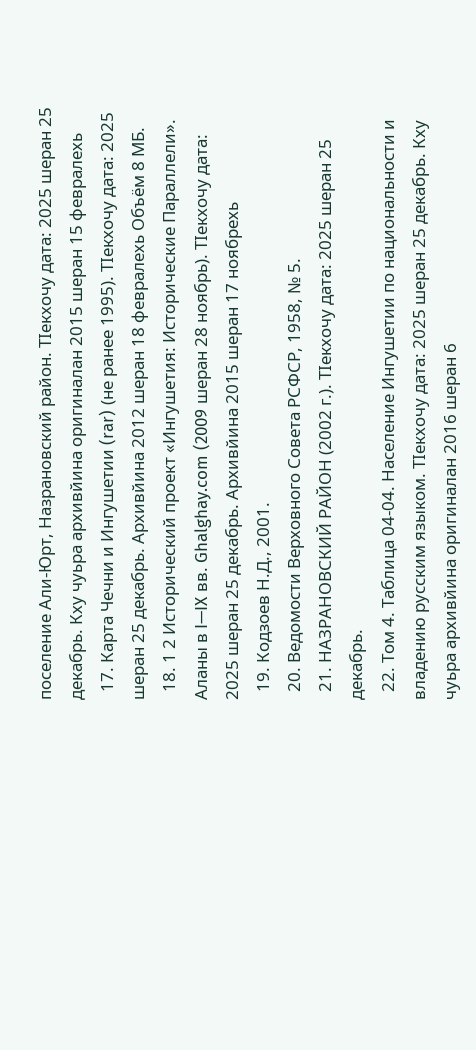поселение Али-Юрт, Назрановский район. ТӀекхочу дата: 2025 шеран 25 декабрь. Кху чуьра архивйина оригиналан 2015 шеран 15 февралехь
  17. Карта Чечни и Ингушетии (rar) (не ранее 1995). ТӀекхочу дата: 2025 шеран 25 декабрь. Архивйина 2012 шеран 18 февралехь Объём 8 МБ.
  18. 1 2 Исторический проект «Ингушетия: Исторические Параллели». Аланы в I—IX вв. Ghalghay.com (2009 шеран 28 ноябрь). ТӀекхочу дата: 2025 шеран 25 декабрь. Архивйина 2015 шеран 17 ноябрехь
  19. Кодзоев Н.Д., 2001.
  20. Ведомости Верховного Совета РСФСР, 1958, № 5.
  21. НАЗРАНОВСКИЙ РАЙОН (2002 г.). ТӀекхочу дата: 2025 шеран 25 декабрь.
  22. Том 4. Таблица 04-04. Население Ингушетии по национальности и владению русским языком. ТӀекхочу дата: 2025 шеран 25 декабрь. Кху чуьра архивйина оригиналан 2016 шеран 6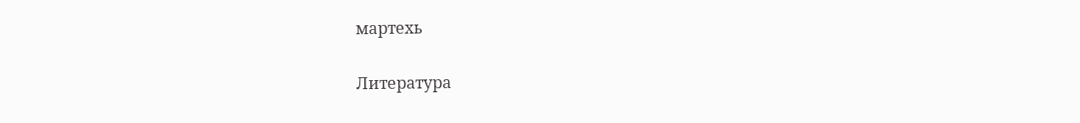мартехь

Литература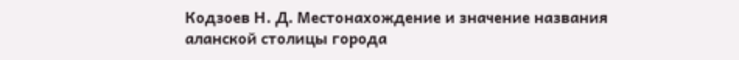Кодзоев Н. Д. Местонахождение и значение названия аланской столицы города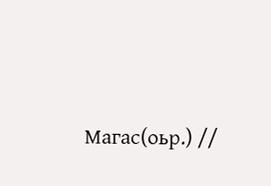Магас(оьр.) //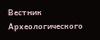Вестник Археологического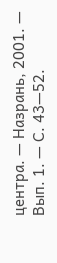центра. — Назрань, 2001. — Вып. 1. — С. 43—52.